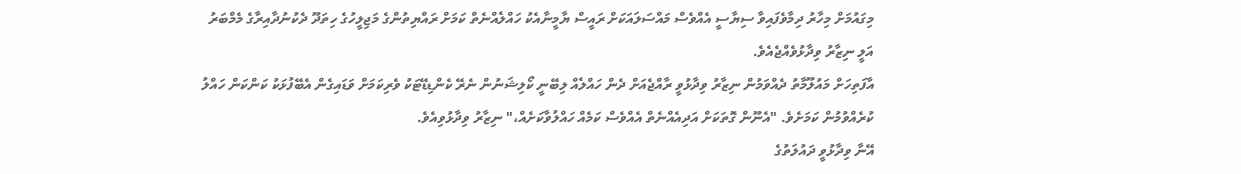މިގައުމަށް މިހާރު ދިމާވެފައިވާ ސިޔާސީ އެއްވެސް މައްސަލައަކަށް ރައީސް ޔާމީނާއެކު ހައްލެއްނެތް ކަމަށް ރައްޔިތުންގެ މަޖިލީހުގެ ހިތަދޫ ދެކުނުދާއިރާގެ މެމްބަރު އަލީ ނިޒާރު ވިދާޅުވެއްޖެއެވެ.
އާފަތިހަށް މައުލޫމާތު ދެއްވަމުން ނިޒާރު ވިދާޅުވީ ރާއްޖެއަށް ދެން ހައްލެއް ލިބޭނީ ކޯލިޝަނުން ނެރޭ ކެންޑިޑޭޓަކު ވެރިކަމަށް ވަޑައިގެން އެބޭފުޅަކު ކަންކަން ހައްލު ކުރެއްވުމުން ކަމަށެވެ. "އެނޫން ގޮތަކަށް އަދިއެއްނެތް އެއްވެސް ކަމެއް ހައްލުވާކަށެއް،" ނިޒާރު ވިދާޅުވިއެވެ.
އޭނާ ވިދާޅުވީ ދައުލަތުގެ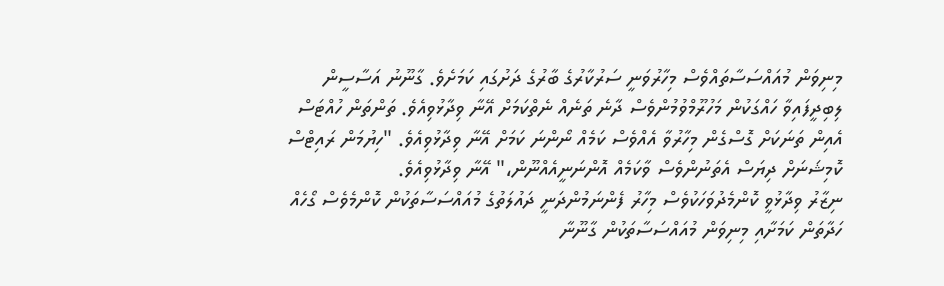މިނިވަން މުއައްސަސާތައްވެސް މިހާރުވަނީ ސަރުކާރުގެ ބާރުގެ ދަށުގައި ކަމަށެވެ. ގާނޫނު އަސާސީން ލިބިދީފައިވާ ހައްގަކުން މަހުރޫމްވުމުންވެސް ދާނެ ތަނެއް ނެތްކަމަށް އޭނާ ވިދާޅުވިއެވެ. ތަންތަން ހުއްޓަސް އެއިން ތަނަކަށް ގޮސްގެން މިހާރުވާ އެއްވެސް ކަމެއް ނޯންނަ ކަމަށް އޭނާ ވިދާޅުވިއެވެ. "ހިޔުމަން ރައިޓްސް ކޮމިޝަނަށް ދިޔަސް އެތަނުންވެސް ވާކަމެއް އޮންނަނީއެއްނޫން،" އޭނާ ވިދާޅުވިއެވެ.
ނިޒާރު ވިދާޅުވީ ކޮންމެދުވަހަކުވެސް މިހާރު ފެންނަމުންދަނީ ދައުލަތުގެ މުއައްސަސާތަކުން ކޮންމެވެސް ގޯހެއް ހަދާތަން ކަމަށާއި މިނިވަން މުއައްސަސާތަކުން ގާނޫނާ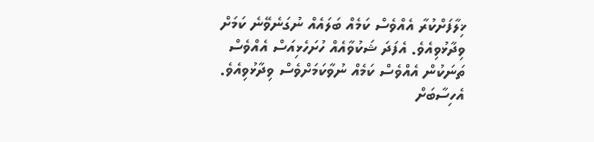ޚިލާފަށްކުރާ އެއްވެސް ކަމެއް ބަލައެއް ނުގަނެވޭނެ ކަމަށް ވިދާޅުވިއެވެ. އެފަދަ ޝަކުވާއެއް ހުށަހެޅިއަސް އެއްވެސް ތަނަކުން އެއްވެސް ކަމެއް ނުވާކަމަށްވެސް ވިދާޅުވިއެވެ.
އެހިސާބަށް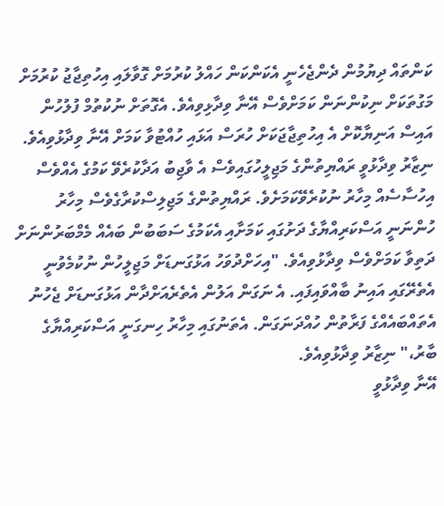ކަންތައް ދިޔުމުން ދެންޖެހެނީ އެކަންކަން ހައްލު ކުރުމަށް ގޮވާލައި އިހުތިޖާޖު ކުރުމަށް މަގުތަކަށް ނިކުންނަން ކަމަށްވެސް އޭނާ ވިދާޅިވިއެވެ. އެގޮތަށް ނުކުތުމް ފުލުހުން އައިސް އަނިޔާކޮށް އެ އިހުތިޖާޖަކަށް ހުރަސް އަޅައި ހުއްޓުވާ ކަމަށް އޭނާ ވިދާޅުވިއެވެ.
ނިޒާރު ވިދާޅުވީ ރައްޔިތުންގެ މަޖިލީހުގައިވެސް އެ ވާޖިބު އަދާކުރެވޭ ކަމުގެ އެއްވެސް އިހުސާސެއް މިހާރު ނުކުރެވޭކަމަށެވެ. ރައްޔިތުންގެ މަޖިލިސްކުރާގެވެސް މިހާރު ހުންނަނީ އަސްކަރިއްޔާގެ ދަށުގައި ކަމަށާއި އެކަމުގެ ސަބަބުން ބައެއް މެމްބަރުންނަށް ދަތިވާ ކަމަށްވެސް ވިދާޅުވިއެވެ. "އިހަށްދުވަހު އަޅުގަނޑަށް މަޖިލީހުން ނުކުމެވުނީ އެތެރޭގައި އައިނު ބާއްވައިފައި. އެ ނަގަން އަލުން އެތެރެއަށްދާން އަޅުގަނޑަށް ޖެހުނު އެތައްބައެއްގެ ފަރާތުން ހުއްދަނަގަން. އެތަނުގައި މިހާރު ހިނގަނީ އަސްކަރިއްޔާގެ ބާރު،" ނިޒާރު ވިދާޅުވިއެވެ.
އޭނާ ވިދާޅުވީ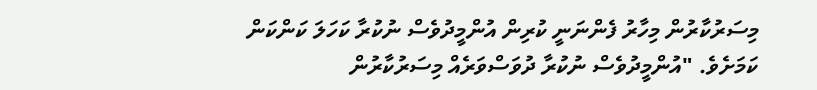މިސަރުކާރުން މިހާރު ފެންނަނީ ކުރިން އުންމީދުވެސް ނުކުރާ ކަހަލަ ކަންކަން ކަމަށެވެ. "އުންމީދުވެސް ނުކުރާ ދުވަސްވަރެއް މިސަރުކާރުން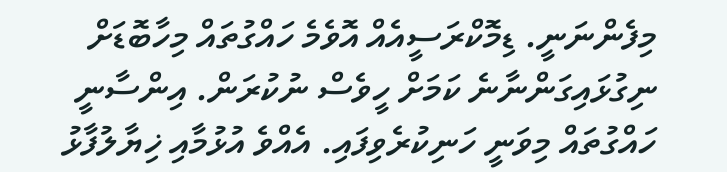މިފެންނަނީ. ޑިމޮކްރަސީއެއް އޮވެމެ ހައްގުތައް މިހާބޮޑަށް ނިގުޅައިގަންނާނެ ކަމަށް ހީވެސް ނުކުރަން. އިންސާނީ ހައްގުތައް މިވަނީ ހަނިކުރެވިފައި. އެއްވެ އުޅުމާއި ޚިޔާލުފާޅު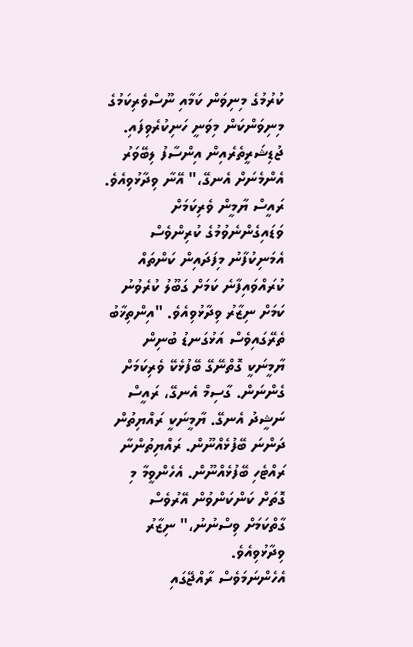ކުރުމުގެ މިނިވަން ކަމާއި ނޫސްވެރިކަމުގެ މިނިވަންކަން މިވަނީ ހަނިކުރެވިފައި. ޖުޑިޝަރީތެރެއިން އިންސާފު ލިބޭވަރު އެންމެނަށް އެނގޭ،" އޭނާ ވިދާޅުވިއެވެ.
ރައީސް ޔާމީން ވެރިކަމަށް ވަޑައިގެންނެވުމުގެ ކުރިންވެސް އެމަނިކުފާނު މިފަދައިން ކަންތައް ކުރައްވައިފާނެ ކަމަށް ގަބޫލު ކުރެވުނު ކަމަށް ނިޒާރު ވިދާޅުވިއެވެ. "އިންތިޚާބު ތެރޭގައިވެސް އަޅުގަނޑު ބުނިން ޔާމީނަކީ ގޮތްނޭގޭ ބޭފުޅެކޭ ވެރިކަމަށް ގެންނަން. ގާސިމް އެނގޭ، ރައީސް ނަޝީދު އެނގޭ. ޔާމީނަކީ ރައްޔިތުން ދަންނަ ބޭފުޅެއްނޫން. ރައްޔިތުންނާ ރައްޓެހި ބޭފުޅެއްނޫން. އެހެންވީމާ މި ގޮތަށް ކަންކަންވުން އޭރުވެސް ގާތްކަމަށް ވިސްނުނު،" ނިޒާރު ވިދާޅުވިއެވެ.
އެހެންނަމަވެސް ރާއްޖޭގައި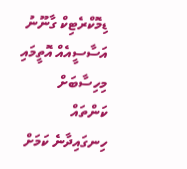ޑިމޮކްރެޓިކް ގާނޫނު އަސާސީއެއް އޮތީމައި މިހިސާބަށް ކަންތައް ހިނގައިދާނެ ކަމަށް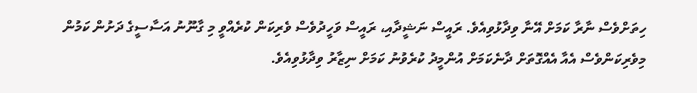ހިތަށްވެސް ނާރާ ކަމަށް އޭނާ ވިދާޅުވިއެވެ. ރައީސް ނަޝީދާއި، ރައީސް ވަހީދުވެސް ވެރިކަން ކުރެއްވީ މި ގާނޫނު އަސާސީގެ ދަށުން ކަމުން މިވެރިކަންވެސް އެއާ އެއްގޮތަށް ދާނެކަމަށް އުންމީދު ކުރެވުނު ކަމަށް ނިޒާރު ވިދާޅުވިއެވެ.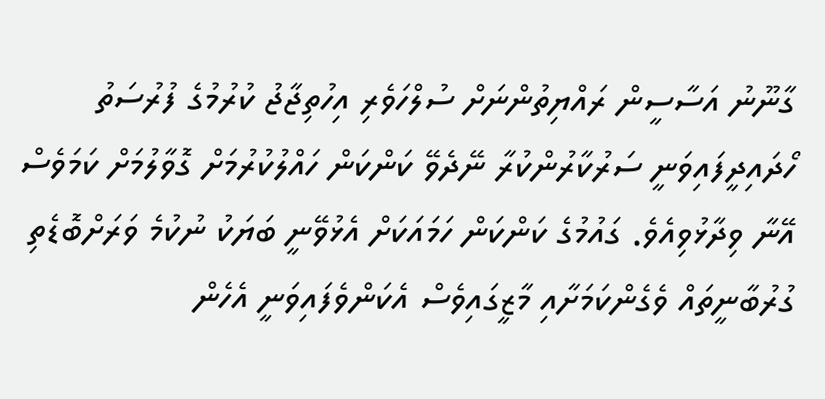ގާނޫނު އަސާސީން ރައްޔިތުންނަށް ސުލްހަވެރި އިހުތިޖާޖު ކުރުމުގެ ފުރުސަތު ހޯދައިދީފައިވަނީ ސަރުކާރުންކުރާ ނޭދެވޭ ކަންކަން ހައްލުކުރުމަށް ގޮވާލުމަށް ކަމަވެސް އޭނާ ވިދާޅުވިއެވެ. ގައުމުގެ ކަންކަން ހަމައަކަށް އެޅުވޭނީ ބަޔަކު ނުކުމެ ވަރަށްބޮޑެތި ގުރުބާނީތައް ވެގެންކަމަށާއި މާޒީގައިވެސް އެކަންވެފައިވަނީ އެހެން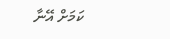ކަމަށް އޭނާ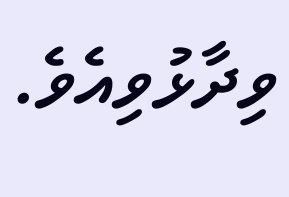ވިދާޅުވިއެވެ.